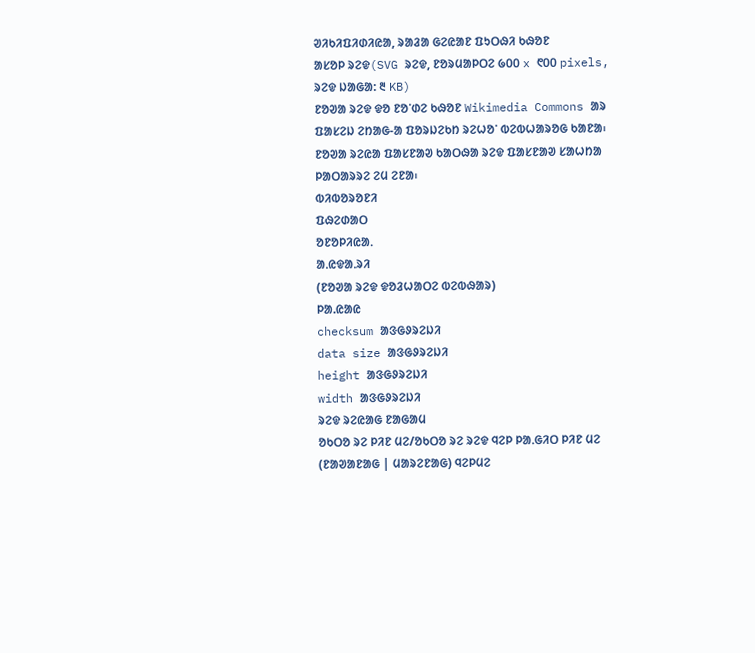ᱣᱤᱠᱤᱯᱤᱰᱤᱭᱟ, ᱨᱟᱲᱟ ᱜᱮᱭᱟᱱ ᱯᱩᱛᱷᱤ ᱠᱷᱚᱱ
ᱟᱥᱚᱞ ᱨᱮᱫ(SVG ᱨᱮᱫ, ᱱᱚᱨᱢᱟᱞᱛᱮ ᱙᱐᱐ x ᱖᱐᱐ pixels, ᱨᱮᱫ ᱡᱟᱜᱟ: ᱓ KB)
ᱱᱚᱣᱟ ᱨᱮᱫ ᱫᱚ ᱱᱚᱸᱰᱮ ᱠᱷᱚᱱ Wikimedia Commons ᱟᱨ ᱯᱟᱥᱮᱡ ᱮᱴᱟᱜ-ᱟ ᱯᱚᱨᱡᱮᱠᱴ ᱨᱮᱦᱚᱸ ᱵᱮᱵᱦᱟᱨᱚᱜ ᱠᱟᱱᱟ᱾ ᱱᱚᱣᱟ ᱨᱮᱭᱟ ᱯᱟᱥᱱᱟᱣ ᱠᱟᱛᱷᱟ ᱨᱮᱫ ᱯᱟᱥᱱᱟᱣ ᱥᱟᱦᱴᱟ ᱞᱟᱛᱟᱨᱨᱮ ᱮᱢ ᱮᱱᱟ᱾
ᱵᱤᱵᱚᱨᱚᱱᱤ
ᱯᱷᱮᱰᱟᱛ
ᱚᱱᱚᱞᱤᱭᱟᱹ
ᱟᱹᱭᱫᱟᱹᱨᱤ
(ᱱᱚᱣᱟ ᱨᱮᱫ ᱫᱚᱲᱦᱟᱛᱮ ᱵᱮᱵᱷᱟᱨ)
ᱞᱟ.ᱭᱟᱭ
checksum ᱟᱝᱜᱽᱨᱮᱡᱤ
data size ᱟᱝᱜᱽᱨᱮᱡᱤ
height ᱟᱝᱜᱽᱨᱮᱡᱤ
width ᱟᱝᱜᱽᱨᱮᱡᱤ
ᱨᱮᱫ ᱨᱮᱭᱟᱜ ᱱᱟᱜᱟᱢ
ᱚᱠᱛᱚ ᱨᱮ ᱞᱤᱱ ᱢᱮ/ᱚᱠᱛᱚ ᱨᱮ ᱨᱮᱫ ᱧᱮᱞ ᱞᱟᱹᱜᱤᱛ ᱞᱤᱱ ᱢᱮ
(ᱱᱟᱣᱟᱱᱟᱜ | ᱢᱟᱨᱮᱱᱟᱜ) ᱧᱮᱞᱢᱮ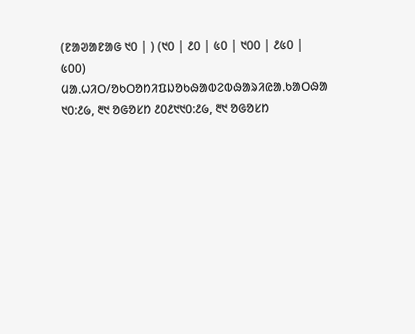(ᱱᱟᱣᱟᱱᱟᱜ ᱑᱐ | ) (᱑᱐ | ᱒᱐ | ᱕᱐ | ᱑᱐᱐ | ᱒᱕᱐ | ᱕᱐᱐)
ᱢᱟᱹᱦᱤᱛ/ᱚᱠᱛᱚᱴᱤᱯᱡᱚᱠᱷᱟᱵᱮᱵᱷᱟᱨᱤᱭᱟᱹᱠᱟᱛᱷᱟ
᱑᱐:᱒᱙, ᱓᱑ ᱚᱜᱚᱥᱴ ᱒᱐᱒᱑᱑᱐:᱒᱙, ᱓᱑ ᱚᱜᱚᱥᱴ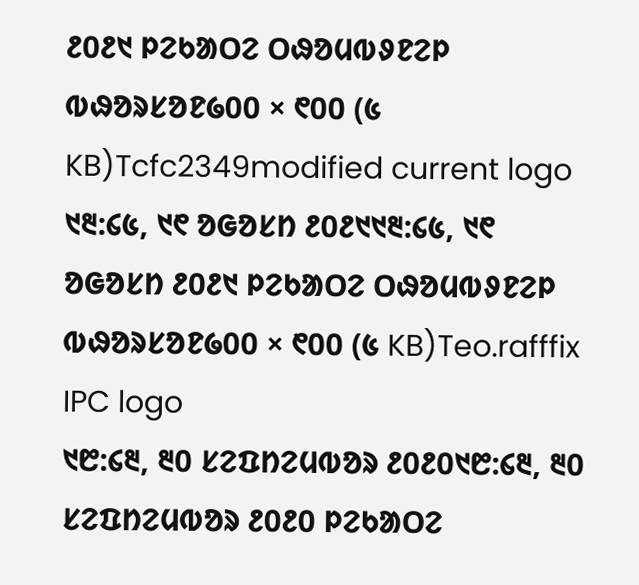᱒᱐᱒᱑ ᱞᱮᱠᱟᱛᱮ ᱛᱷᱚᱢᱵᱽᱱᱮᱞ ᱵᱷᱚᱨᱥᱚᱱ᱙᱐᱐ × ᱖᱐᱐ (᱕ KB)Tcfc2349modified current logo
᱑᱓:᱔᱕, ᱑᱖ ᱚᱜᱚᱥᱴ ᱒᱐᱒᱑᱑᱓:᱔᱕, ᱑᱖ ᱚᱜᱚᱥᱴ ᱒᱐᱒᱑ ᱞᱮᱠᱟᱛᱮ ᱛᱷᱚᱢᱵᱽᱱᱮᱞ ᱵᱷᱚᱨᱥᱚᱱ᱙᱐᱐ × ᱖᱐᱐ (᱕ KB)Teo.rafffix IPC logo
᱑᱘:᱔᱓, ᱓᱐ ᱥᱮᱯᱴᱮᱢᱵᱚᱨ ᱒᱐᱒᱐᱑᱘:᱔᱓, ᱓᱐ ᱥᱮᱯᱴᱮᱢᱵᱚᱨ ᱒᱐᱒᱐ ᱞᱮᱠᱟᱛᱮ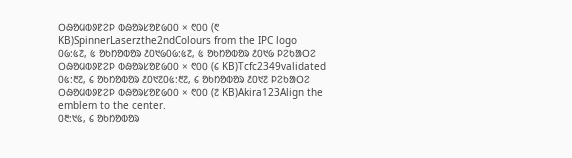ᱛᱷᱚᱢᱵᱽᱱᱮᱞ ᱵᱷᱚᱨᱥᱚᱱ᱙᱐᱐ × ᱖᱐᱐ (᱖ KB)SpinnerLaserzthe2ndColours from the IPC logo
᱐᱙:᱕᱗, ᱕ ᱚᱠᱴᱚᱵᱚᱨ ᱒᱐᱑᱙᱐᱙:᱕᱗, ᱕ ᱚᱠᱴᱚᱵᱚᱨ ᱒᱐᱑᱙ ᱞᱮᱠᱟᱛᱮ ᱛᱷᱚᱢᱵᱽᱱᱮᱞ ᱵᱷᱚᱨᱥᱚᱱ᱙᱐᱐ × ᱖᱐᱐ (᱔ KB)Tcfc2349validated
᱐᱕:᱓᱗, ᱔ ᱚᱠᱴᱚᱵᱚᱨ ᱒᱐᱑᱗᱐᱕:᱓᱗, ᱔ ᱚᱠᱴᱚᱵᱚᱨ ᱒᱐᱑᱗ ᱞᱮᱠᱟᱛᱮ ᱛᱷᱚᱢᱵᱽᱱᱮᱞ ᱵᱷᱚᱨᱥᱚᱱ᱙᱐᱐ × ᱖᱐᱐ (᱗ KB)Akira123Align the emblem to the center.
᱐᱓:᱑᱕, ᱔ ᱚᱠᱴᱚᱵᱚᱨ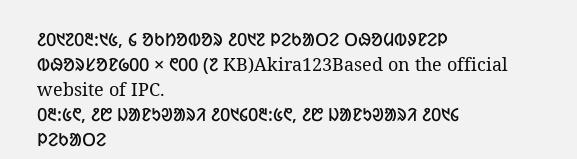᱒᱐᱑᱗᱐᱓:᱑᱕, ᱔ ᱚᱠᱴᱚᱵᱚᱨ ᱒᱐᱑᱗ ᱞᱮᱠᱟᱛᱮ ᱛᱷᱚᱢᱵᱽᱱᱮᱞ ᱵᱷᱚᱨᱥᱚᱱ᱙᱐᱐ × ᱖᱐᱐ (᱗ KB)Akira123Based on the official website of IPC.
᱐᱓:᱕᱖, ᱒᱘ ᱡᱟᱱᱩᱣᱟᱨᱤ ᱒᱐᱑᱔᱐᱓:᱕᱖, ᱒᱘ ᱡᱟᱱᱩᱣᱟᱨᱤ ᱒᱐᱑᱔ ᱞᱮᱠᱟᱛᱮ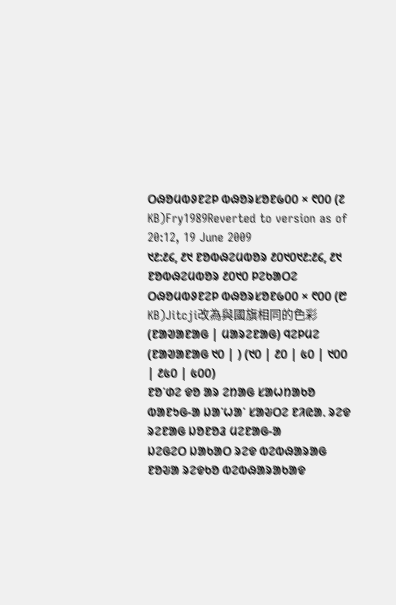ᱛᱷᱚᱢᱵᱽᱱᱮᱞ ᱵᱷᱚᱨᱥᱚᱱ᱙᱐᱐ × ᱖᱐᱐ (᱗ KB)Fry1989Reverted to version as of 20:12, 19 June 2009
᱑᱒:᱒᱔, ᱒᱑ ᱱᱚᱵᱷᱮᱢᱵᱚᱨ ᱒᱐᱑᱐᱑᱒:᱒᱔, ᱒᱑ ᱱᱚᱵᱷᱮᱢᱵᱚᱨ ᱒᱐᱑᱐ ᱞᱮᱠᱟᱛᱮ ᱛᱷᱚᱢᱵᱽᱱᱮᱞ ᱵᱷᱚᱨᱥᱚᱱ᱙᱐᱐ × ᱖᱐᱐ (᱘ KB)Jitcji改為與國旗相同的色彩
(ᱱᱟᱣᱟᱱᱟᱜ | ᱢᱟᱨᱮᱱᱟᱜ) ᱧᱮᱞᱢᱮ (ᱱᱟᱣᱟᱱᱟᱜ ᱑᱐ | ) (᱑᱐ | ᱒᱐ | ᱕᱐ | ᱑᱐᱐ | ᱒᱕᱐ | ᱕᱐᱐)
ᱱᱚᱸᱰᱮ ᱫᱚ ᱟᱨ ᱮᱴᱟᱜ ᱥᱟᱦᱴᱟᱠᱚ ᱵᱟᱱᱩᱜ-ᱟ ᱡᱟᱸᱦᱟᱸ ᱥᱟᱶᱛᱮ ᱱᱤᱭᱟᱹ ᱨᱮᱫ ᱨᱮᱱᱟᱜ ᱡᱚᱱᱚᱲ ᱢᱮᱱᱟᱜ-ᱟ
ᱡᱮᱜᱮᱛ ᱡᱟᱠᱟᱛ ᱨᱮᱫ ᱵᱮᱵᱷᱟᱨᱟᱜ
ᱱᱚᱶᱟ ᱨᱮᱫᱠᱚ ᱵᱮᱵᱷᱟᱨᱟᱠᱟᱫ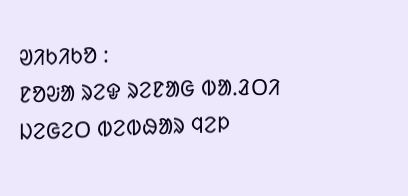ᱣᱤᱠᱤᱠᱚ :
ᱱᱚᱶᱟ ᱨᱮᱫ ᱨᱮᱱᱟᱜ ᱵᱟᱹᱲᱛᱤ ᱡᱮᱜᱮᱛ ᱵᱮᱵᱷᱟᱨ ᱧᱮᱞ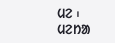ᱢᱮ ᱾
ᱢᱮᱴᱟ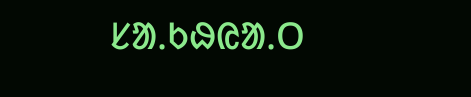ᱥᱟᱹᱠᱷᱭᱟᱹᱛ